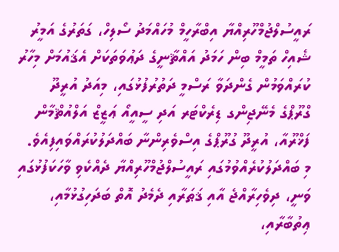ރައީސުލްޖުމްހޫރިއްޔާ އިބްރާހީމް މުހައްމަދު ސޯލިހް، ގަތަރުގެ އަމީރު ޝެއިހް ތަމީމް ބިން ހަމަދު އައްޘާނީގެ ދަޢުވަތަކަށް އެޤައުމަށް މިހާރު ކުރައްވަމުން ގެންދަވާ ރަސްމީ ދަތުރުފުޅުގައި، މިއަދު އުރީދޫ ގްރޫޕްގެ މެނޭޖިންގ ޑިރެކްޓަރ އަދި ސީއީއޯ ޢަޒީޒް އަލްއުޘްމާން ފަޚްރޫއާ، އުރީދޫ ގުރޫޕްގެ އިސްވެރިންނާ ބައްދަލުކުރައްވައިފިއެވެ.
މި ބައްދަލުކުރެއްވުމުގައި ރައީސުލްޖުމްހޫރިއްޔާ ދެއްކެވި ވާހަކަފުޅުގައި ވަނީ، ދިވެހިރާއްޖެ އާއި ޤަޠަރާއި ދެމެދު އޮތް ބަދަހިގުޅުމާއި، ޢިތުބާރާއި،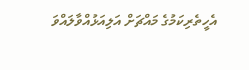އެހީތެރިކަމުގެ މައްޗަށް އަލިއަޅުއްވާލައްވަ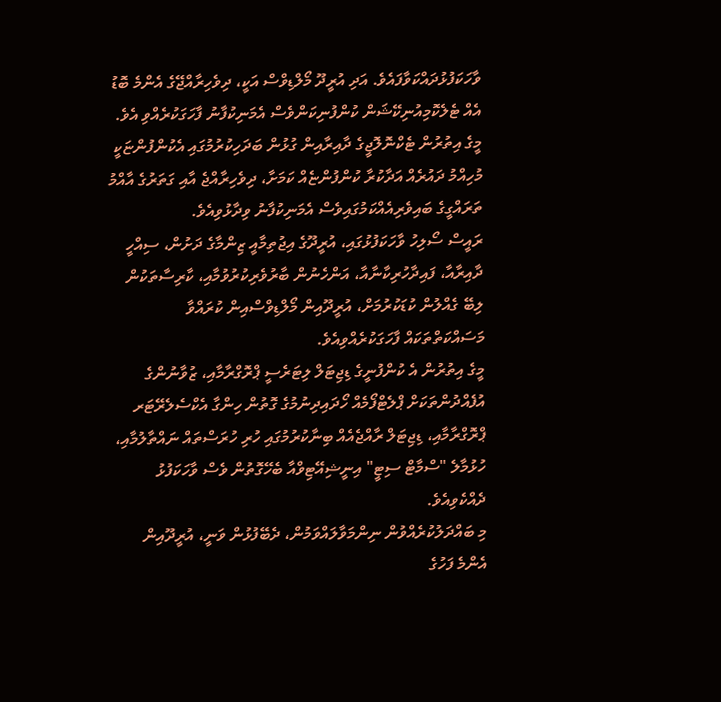ވާހަކަފުޅުދައްކަވާފައެވެ. އަދި އުރީދޫ މޯލްޑިވްސް އަކީ، ދިވެހިރާއްޖޭގެ އެންމެ ބޮޑު އެއް ޓެލެކޮމިއުނިކޭޝަން ކުންފުނިކަންވެސް އެމަނިކުފާނު ފާހަގަކުރެއްވި އެވެ.
މީގެ އިތުރުން ޓެކްނޮލޮޖީގެ ދާއިރާއިން ގުޅުން ބަދަހިކުރުމުގައި އެކުންފުންޏަކީ މުހިއްމު ދައުރެއް އަދާކުރާ ކުންފުންޏެއް ކަމަށާ، ދިވެހިރާއްޖެ އާއި ގަތަރުގެ އާއްމު ތަރައްގީގެ ބައިވެރިއެއްކަމުގައިވެސް އެމަނިކުފާނު ވިދާޅުވިއެވެ.
ރައީސް ސޯލިހު ވާހަކަފުޅުގައި، އުރީދޫގެ އިޖުތިމާއީ ޒިންމާގެ ދަށުން، ސިއްހީ ދާއިރާއާ، ފައިދާހުރިކާނާއާ، އަންހެނުން ބާރުވެރިކުރުވުމާއި، ކާރިސާތަކުން ލިބޭ ގެއްލުން ކުޑަކުރުމަށް، އުރީދޫއިން މޯލްޑިވްސްއިން ކުރައްވާ މަސައްކަތްތަކައް ފާހަގަކުރެއްވިއެވެ.
މީގެ އިތުރުން އެ ކުންފުނީގެ ޑިޖިޓަލް ލިޓަރެސީ ޕްރޮގްރާމާއި، ޒުވާނުންގެ އުފެއްދުންތަކަށް ޕްލެޓްފޯމެއް ހޯދައިދިނުމުގެ ގޮތުން ހިންގާ އެކްސެލެރޭޓަރ ޕްރޮގްރާމާއި، ޑިޖިޓަލް ރާއްޖެއެއް ބިނާކުރުމުގައި ހުރި ހުރަސްތައް ނައްތާލުމާއި، ހުޅުމާލެ "ސްމާޓް ސިޓީ" އިނީޝިއޭޓިވްއާ ބެހޭގޮތުން ވެސް ވާހަކަފުޅު ދެއްކެވިއެވެ.
މި ބައްދަލުކުރެއްވުން ނިންމަވާލައްވަމުން، ދެބޭފުޅުން ވަނީ، އުރީދޫއިން އެންމެ ފަހުގެ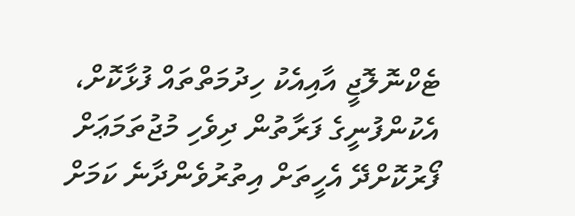ޓެކްނޮލޮޖީ އާއިއެކު ހިދުމަތްތައް ފުޅާކޮށް، އެކުންފުނީގެ ފަރާތުން ދިވެހި މުޖުތަމަޢަށް ފޯރުކޮށްދޭ އެހީތަށް އިތުރުވެންދާނެ ކަމަށް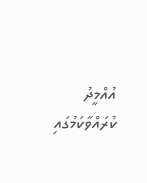އުއްމީދު ކުރައްވާކަމުގައި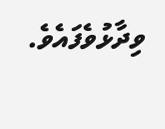ވިދާޅުވެފައެވެ.